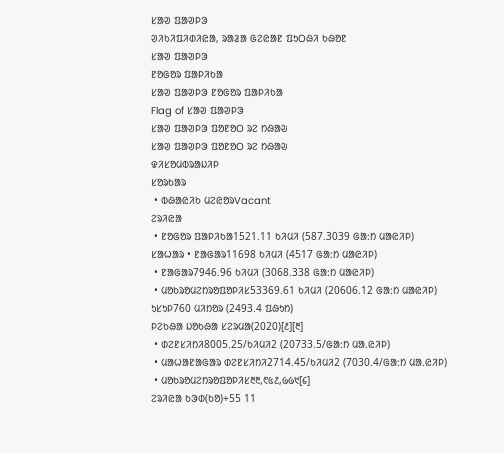ᱥᱟᱣ ᱯᱟᱣᱞᱳ
ᱣᱤᱠᱤᱯᱤᱰᱤᱭᱟ, ᱨᱟᱲᱟ ᱜᱮᱭᱟᱱ ᱯᱩᱛᱷᱤ ᱠᱷᱚᱱ
ᱥᱟᱣ ᱯᱟᱣᱞᱳ
ᱱᱚᱜᱚᱨ ᱯᱟᱞᱤᱠᱟ
ᱥᱟᱣ ᱯᱟᱣᱞᱳ ᱱᱚᱜᱚᱨ ᱯᱟᱞᱤᱠᱟ
Flag of ᱥᱟᱣ ᱯᱟᱣᱞᱳ
ᱥᱟᱣ ᱯᱟᱣᱞᱳ ᱯᱚᱱᱚᱛ ᱨᱮ ᱴᱷᱟᱶ
ᱥᱟᱣ ᱯᱟᱣᱞᱳ ᱯᱚᱱᱚᱛ ᱨᱮ ᱴᱷᱟᱶ
ᱫᱤᱥᱚᱢᱵᱨᱟᱡᱤᱞ
ᱥᱚᱨᱠᱟᱨ
 • ᱵᱷᱟᱭᱤᱠ ᱢᱮᱭᱚᱨVacant
ᱮᱨᱤᱭᱟ
 • ᱱᱚᱜᱚᱨ ᱯᱟᱞᱤᱠᱟ1521.11 ᱠᱤᱢᱤ (587.3039 ᱜᱟᱺᱴ ᱢᱟᱭᱤᱞ)
ᱥᱟᱦᱟᱨ • ᱱᱟᱜᱟᱨ11698 ᱠᱤᱢᱤ (4517 ᱜᱟᱺᱴ ᱢᱟᱭᱤᱞ)
 • ᱱᱟᱜᱟᱨ7946.96 ᱠᱤᱢᱤ (3068.338 ᱜᱟᱺᱴ ᱢᱟᱭᱤᱞ)
 • ᱢᱚᱠᱨᱚᱢᱮᱴᱨᱚᱯᱚᱞᱤᱥ53369.61 ᱠᱤᱢᱤ (20606.12 ᱜᱟᱺᱴ ᱢᱟᱭᱤᱞ)
ᱩᱥᱩᱞ760 ᱢᱤᱴᱚᱨ (2493.4 ᱯᱷᱩᱴ)
ᱞᱮᱠᱷᱟ ᱡᱚᱠᱷᱟ ᱥᱮᱨᱢᱟ(2020)[᱒][᱓]
 • ᱰᱮᱱᱥᱤᱴᱤ8005.25/ᱠᱤᱢᱤ2 (20733.5/ᱜᱟᱺᱴ ᱢᱟᱹᱭᱤᱞ)
 • ᱢᱟᱦᱟᱱᱟᱜᱟᱨ ᱰᱮᱱᱥᱤᱴᱤ2714.45/ᱠᱤᱢᱤ2 (7030.4/ᱜᱟᱺᱴ ᱢᱟᱹᱭᱤᱞ)
 • ᱢᱚᱠᱨᱚᱢᱮᱴᱨᱚᱯᱚᱞᱤᱥ᱓᱓,᱖᱕᱒,᱙᱙᱑[᱔]
ᱮᱨᱤᱭᱟ ᱠᱳᱰ(ᱠᱚ)+55 11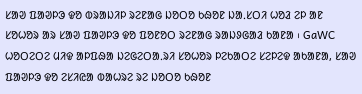ᱥᱟᱣ ᱯᱟᱣᱞᱳ ᱫᱚ ᱵᱨᱟᱡᱤᱞ ᱨᱮᱱᱟᱜ ᱡᱚᱛᱚ ᱠᱷᱚᱱ ᱡᱟᱹᱥᱛᱤ ᱦᱚᱲ ᱮᱞ ᱟᱱ ᱥᱚᱦᱚᱨ ᱟᱨ ᱥᱟᱣ ᱯᱟᱣᱞᱳ ᱫᱚ ᱯᱚᱱᱚᱛ ᱨᱮᱱᱟᱜ ᱨᱟᱡᱽᱜᱟᱲ ᱠᱟᱱᱟ ᱾ GaWC ᱦᱚᱛᱮᱛᱮ ᱢᱤᱫ ᱟᱞᱯᱷᱟ ᱡᱮᱜᱮᱛᱟᱹᱨᱤ ᱥᱚᱦᱚᱨ ᱞᱮᱠᱟᱛᱮ ᱥᱮᱞᱮᱫ ᱟᱠᱟᱱᱟ, ᱥᱟᱣ ᱯᱟᱣᱞᱳ ᱫᱚ ᱮᱥᱤᱭᱟ ᱵᱟᱦᱨᱮ ᱨᱮ ᱡᱚᱛᱚ ᱠᱷᱚᱱ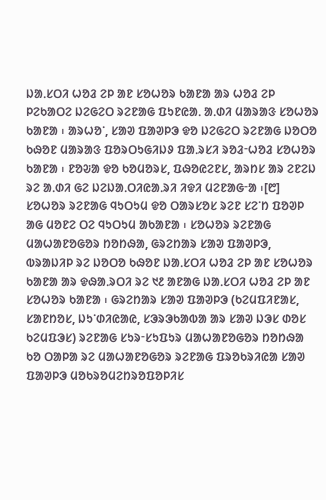ᱡᱟᱹᱥᱛᱤ ᱦᱚᱲ ᱮᱞ ᱟᱱ ᱥᱚᱦᱚᱨ ᱠᱟᱱᱟ ᱟᱨ ᱦᱚᱲ ᱮᱞ ᱞᱮᱠᱟᱛᱮ ᱡᱮᱜᱮᱛ ᱨᱮᱱᱟᱜ ᱯᱩᱱᱭᱟᱹ ᱟᱹᱰᱤ ᱢᱟᱨᱟᱝ ᱥᱚᱦᱚᱨ ᱠᱟᱱᱟ ᱾ ᱟᱨᱦᱚᱸ, ᱥᱟᱣ ᱯᱟᱣᱞᱳ ᱫᱚ ᱡᱮᱜᱮᱛ ᱨᱮᱱᱟᱜ ᱡᱚᱛᱚ ᱠᱷᱚᱱ ᱢᱟᱨᱟᱝ ᱯᱚᱨᱛᱩᱜᱤᱡᱽ ᱯᱟᱹᱨᱥᱤ ᱨᱚᱲᱼᱦᱚᱲ ᱥᱚᱦᱚᱨ ᱠᱟᱱᱟ ᱾ ᱱᱚᱶᱟ ᱫᱚ ᱠᱚᱢᱚᱨᱥ, ᱯᱷᱚᱭᱮᱱᱥ, ᱟᱨᱴᱥ ᱟᱨ ᱮᱱᱮᱡ ᱨᱮ ᱟᱹᱰᱤ ᱜᱮ ᱡᱮᱡᱟᱹᱛᱤᱭᱟᱹᱨᱤ ᱤᱫᱤ ᱢᱮᱱᱟᱜᱼᱟ ᱾[᱘] ᱥᱚᱦᱚᱨ ᱨᱮᱱᱟᱜ ᱧᱩᱛᱩᱢ ᱫᱚ ᱛᱟᱨᱥᱚᱥ ᱨᱮᱱ ᱥᱮᱸᱴ ᱯᱚᱣᱞ ᱟᱜ ᱢᱚᱱᱮ ᱛᱮ ᱧᱩᱛᱩᱢ ᱟᱠᱟᱱᱟ ᱾ ᱥᱚᱦᱚᱨ ᱨᱮᱱᱟᱜ ᱢᱟᱦᱟᱱᱚᱜᱚᱨ ᱴᱚᱴᱷᱟ, ᱜᱨᱮᱴᱟᱨ ᱥᱟᱣ ᱯᱟᱣᱞᱳ, ᱵᱨᱟᱡᱤᱞ ᱨᱮ ᱡᱚᱛᱚ ᱠᱷᱚᱱ ᱡᱟᱹᱥᱛᱤ ᱦᱚᱲ ᱮᱞ ᱟᱱ ᱥᱚᱦᱚᱨ ᱠᱟᱱᱟ ᱟᱨ ᱫᱷᱟᱹᱨᱛᱤ ᱨᱮ ᱑᱒ ᱟᱱᱟᱜ ᱡᱟᱹᱥᱛᱤ ᱦᱚᱲ ᱮᱞ ᱟᱱ ᱥᱚᱦᱚᱨ ᱠᱟᱱᱟ ᱾ ᱜᱨᱮᱴᱟᱨ ᱥᱟᱣ ᱯᱟᱣᱞᱳ (ᱠᱮᱢᱯᱤᱱᱟᱥ, ᱥᱟᱱᱴᱚᱥ, ᱡᱩᱸᱰᱤᱭᱟᱭ, ᱥᱳᱨᱳᱠᱟᱵᱟ ᱟᱨ ᱥᱟᱣ ᱡᱳᱥ ᱰᱚᱥ ᱠᱮᱢᱯᱳᱥ) ᱨᱮᱱᱟᱜ ᱥᱩᱨᱼᱥᱩᱯᱩᱨ ᱢᱟᱦᱟᱱᱚᱜᱚᱨ ᱴᱚᱴᱷᱟ ᱠᱚ ᱛᱟᱞᱟ ᱨᱮ ᱢᱟᱦᱟᱱᱚᱜᱚᱨ ᱨᱮᱱᱟᱜ ᱯᱨᱚᱠᱨᱤᱭᱟ ᱥᱟᱣ ᱯᱟᱣᱞᱳ ᱢᱚᱠᱨᱚᱢᱮᱴᱨᱚᱯᱚᱞᱤᱥ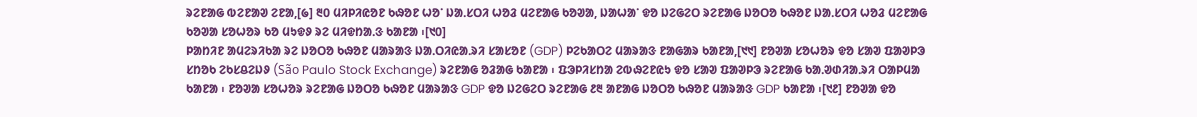ᱨᱮᱱᱟᱜ ᱵᱮᱱᱟᱣ ᱮᱱᱟ,[᱙] ᱓᱐ ᱢᱤᱞᱤᱭᱚᱱ ᱠᱷᱚᱱ ᱦᱚᱸ ᱡᱟᱹᱥᱛᱤ ᱦᱚᱲ ᱢᱮᱱᱟᱜ ᱠᱚᱣᱟ, ᱡᱟᱦᱟᱸ ᱫᱚ ᱡᱮᱜᱮᱛ ᱨᱮᱱᱟᱜ ᱡᱚᱛᱚ ᱠᱷᱚᱱ ᱡᱟᱹᱥᱛᱤ ᱦᱚᱲ ᱢᱮᱱᱟᱜ ᱠᱚᱣᱟ ᱥᱚᱦᱚᱨ ᱠᱚ ᱢᱩᱫᱽ ᱨᱮ ᱢᱤᱫᱴᱟᱹᱝ ᱠᱟᱱᱟ ᱾[᱑᱐]
ᱞᱟᱴᱤᱱ ᱟᱢᱮᱨᱤᱠᱟ ᱨᱮ ᱡᱚᱛᱚ ᱠᱷᱚᱱ ᱢᱟᱨᱟᱝ ᱡᱟᱹᱛᱤᱭᱟᱹᱨᱤ ᱥᱟᱥᱚᱱ (GDP) ᱞᱮᱠᱟᱛᱮ ᱢᱟᱨᱟᱝ ᱱᱟᱜᱟᱨ ᱠᱟᱱᱟ,[᱑᱑] ᱱᱚᱣᱟ ᱥᱚᱦᱚᱨ ᱫᱚ ᱥᱟᱣ ᱯᱟᱣᱞᱳ ᱥᱴᱚᱠ ᱮᱠᱥᱪᱮᱡᱽ (São Paulo Stock Exchange) ᱨᱮᱱᱟᱜ ᱚᱲᱟᱜ ᱠᱟᱱᱟ ᱾ ᱯᱳᱞᱤᱥᱴᱟ ᱮᱵᱷᱮᱱᱭᱩ ᱫᱚ ᱥᱟᱣ ᱯᱟᱣᱞᱳ ᱨᱮᱱᱟᱜ ᱠᱟᱹᱣᱰᱤᱟᱹᱨᱤ ᱛᱟᱞᱢᱟ ᱠᱟᱱᱟ ᱾ ᱱᱚᱣᱟ ᱥᱚᱦᱚᱨ ᱨᱮᱱᱟᱜ ᱡᱚᱛᱚ ᱠᱷᱚᱱ ᱢᱟᱨᱟᱝ GDP ᱫᱚ ᱡᱮᱜᱮᱛ ᱨᱮᱱᱟᱜ ᱒᱓ ᱟᱱᱟᱜ ᱡᱚᱛᱚ ᱠᱷᱚᱱ ᱢᱟᱨᱟᱝ GDP ᱠᱟᱱᱟ ᱾[᱑᱒] ᱱᱚᱣᱟ ᱫᱚ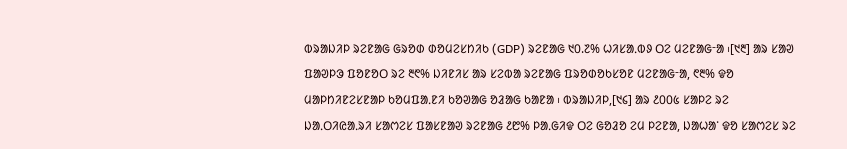ᱵᱨᱟᱡᱤᱞ ᱨᱮᱱᱟᱜ ᱜᱨᱚᱰ ᱰᱚᱢᱮᱥᱴᱤᱠ (GDP) ᱨᱮᱱᱟᱜ ᱑᱐.᱗% ᱦᱤᱥᱟᱹᱵᱽ ᱛᱮ ᱢᱮᱱᱟᱜᱼᱟ ᱾[᱑᱓] ᱟᱨ ᱥᱟᱣ ᱯᱟᱣᱞᱳ ᱯᱚᱱᱚᱛ ᱨᱮ ᱓᱖% ᱡᱤᱱᱤᱥ ᱟᱨ ᱥᱮᱵᱟ ᱨᱮᱱᱟᱜ ᱯᱨᱚᱰᱚᱠᱥᱚᱱ ᱢᱮᱱᱟᱜᱼᱟ, ᱖᱓% ᱫᱚ ᱢᱟᱞᱴᱤᱱᱮᱥᱱᱟᱞ ᱠᱚᱢᱯᱟᱹᱱᱤ ᱠᱚᱣᱟᱜ ᱚᱲᱟᱜ ᱠᱟᱱᱟ ᱾ ᱵᱨᱟᱡᱤᱞ,[᱑᱔] ᱟᱨ ᱒᱐᱐᱕ ᱥᱟᱞᱮ ᱨᱮ ᱡᱟᱹᱛᱤᱭᱟᱹᱨᱤ ᱥᱟᱬᱮᱥ ᱯᱟᱥᱱᱟᱣ ᱨᱮᱱᱟᱜ ᱒᱘% ᱞᱟᱹᱜᱤᱫ ᱛᱮ ᱜᱚᱲᱚ ᱮᱢ ᱞᱮᱱᱟ, ᱡᱟᱦᱟᱸ ᱫᱚ ᱥᱟᱬᱮᱥ ᱨᱮ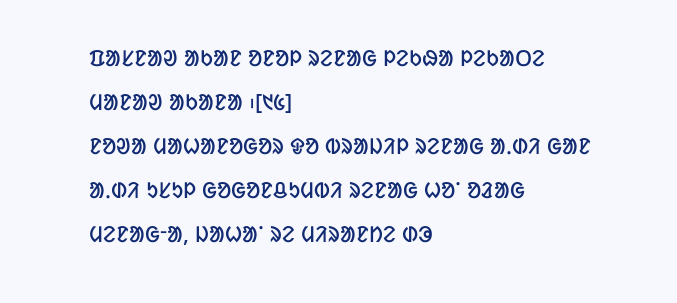ᱯᱟᱥᱱᱟᱣ ᱟᱠᱟᱱ ᱚᱱᱚᱞ ᱨᱮᱱᱟᱜ ᱞᱮᱠᱷᱟ ᱞᱮᱠᱟᱛᱮ ᱢᱟᱱᱟᱣ ᱟᱠᱟᱱᱟ ᱾[᱑᱕]
ᱱᱚᱣᱟ ᱢᱟᱦᱟᱱᱚᱜᱚᱨ ᱫᱚ ᱵᱨᱟᱡᱤᱞ ᱨᱮᱱᱟᱜ ᱟᱹᱰᱤ ᱜᱟᱱ ᱟᱹᱰᱤ ᱩᱥᱩᱞ ᱜᱚᱜᱚᱱᱪᱩᱢᱵᱤ ᱨᱮᱱᱟᱜ ᱦᱚᱸ ᱚᱲᱟᱜ ᱢᱮᱱᱟᱜᱼᱟ, ᱡᱟᱦᱟᱸ ᱨᱮ ᱢᱤᱨᱟᱱᱴᱮ ᱰᱳ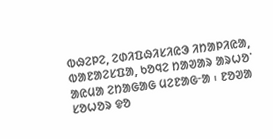ᱵᱷᱮᱞᱮ, ᱮᱰᱤᱯᱷᱤᱥᱤᱭᱳ ᱤᱴᱟᱞᱤᱭᱟ, ᱵᱟᱱᱟᱮᱥᱯᱟ, ᱠᱚᱧᱮ ᱴᱟᱣᱟᱨ ᱟᱨᱦᱚᱸ ᱟᱭᱢᱟ ᱮᱴᱟᱜᱟᱜ ᱢᱮᱱᱟᱜᱼᱟ ᱾ ᱱᱚᱣᱟ ᱥᱚᱦᱚᱨ ᱫᱚ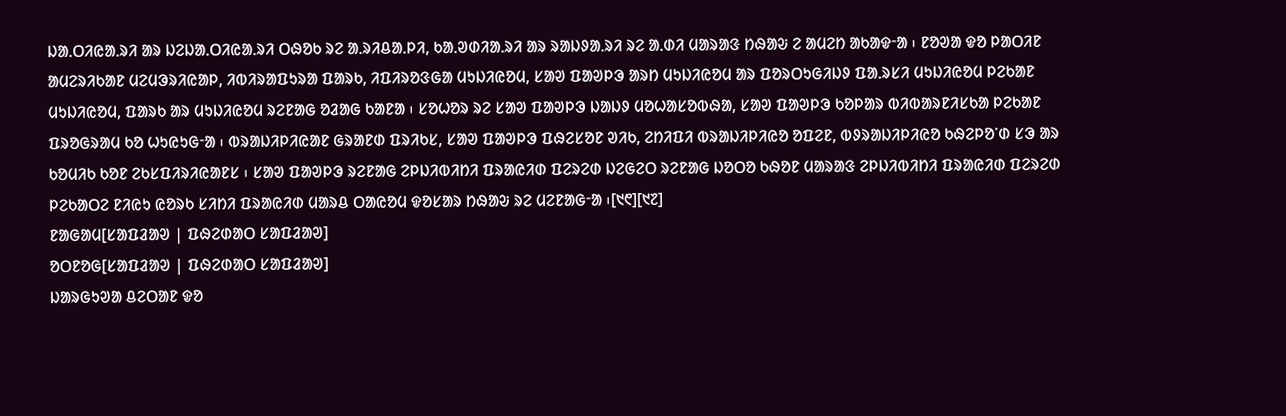ᱡᱟᱹᱛᱤᱭᱟᱹᱨᱤ ᱟᱨ ᱡᱮᱡᱟᱹᱛᱤᱭᱟᱹᱨᱤ ᱛᱷᱚᱠ ᱨᱮ ᱟᱹᱨᱤᱪᱟᱹᱞᱤ, ᱠᱟᱹᱣᱰᱤᱟᱹᱨᱤ ᱟᱨ ᱨᱟᱡᱽᱟᱹᱨᱤ ᱨᱮ ᱟᱹᱰᱤ ᱢᱟᱨᱟᱝ ᱴᱷᱟᱶ ᱮ ᱟᱢᱮᱴ ᱟᱠᱟᱫᱼᱟ ᱾ ᱱᱚᱣᱟ ᱫᱚ ᱞᱟᱛᱤᱱ ᱟᱢᱮᱨᱤᱠᱟᱱ ᱢᱮᱢᱳᱨᱤᱭᱟᱞ, ᱤᱵᱤᱨᱟᱯᱩᱨᱟ ᱯᱟᱨᱠ, ᱤᱯᱤᱨᱚᱝᱜᱟ ᱢᱩᱡᱤᱭᱚᱢ, ᱥᱟᱣ ᱯᱟᱣᱞᱳ ᱟᱨᱴ ᱢᱩᱡᱤᱭᱚᱢ ᱟᱨ ᱯᱚᱨᱛᱩᱜᱤᱡᱽ ᱯᱟᱹᱨᱥᱤ ᱢᱩᱡᱤᱭᱚᱢ ᱞᱮᱠᱟᱱ ᱢᱩᱡᱤᱭᱚᱢ, ᱯᱟᱨᱠ ᱟᱨ ᱢᱩᱡᱤᱭᱚᱢ ᱨᱮᱱᱟᱜ ᱚᱲᱟᱜ ᱠᱟᱱᱟ ᱾ ᱥᱚᱦᱚᱨ ᱨᱮ ᱥᱟᱣ ᱯᱟᱣᱞᱳ ᱡᱟᱡᱽ ᱢᱚᱦᱟᱥᱚᱵᱷᱟ, ᱥᱟᱣ ᱯᱟᱣᱞᱳ ᱠᱚᱞᱟᱨ ᱵᱤᱵᱟᱨᱱᱤᱥᱠᱟ ᱞᱮᱠᱟᱱ ᱯᱨᱚᱜᱨᱟᱢ ᱠᱚ ᱦᱩᱭᱩᱜᱼᱟ ᱾ ᱵᱨᱟᱡᱤᱞᱤᱭᱟᱱ ᱜᱨᱟᱱᱰ ᱯᱨᱤᱠᱥ, ᱥᱟᱣ ᱯᱟᱣᱞᱳ ᱯᱷᱮᱥᱚᱱ ᱣᱤᱠ, ᱮᱴᱤᱯᱤ ᱵᱨᱟᱡᱤᱞᱤᱭᱚ ᱚᱯᱮᱱ, ᱵᱽᱨᱟᱡᱤᱞᱤᱭᱚ ᱠᱷᱮᱞᱚᱸᱰ ᱥᱳ ᱟᱨ ᱠᱚᱢᱤᱠ ᱠᱚᱱ ᱮᱠᱥᱯᱤᱨᱤᱭᱟᱱᱥ ᱾ ᱥᱟᱣ ᱯᱟᱣᱞᱳ ᱨᱮᱱᱟᱜ ᱮᱞᱡᱤᱵᱤᱴᱤ ᱯᱨᱟᱭᱤᱰ ᱯᱮᱨᱮᱰ ᱡᱮᱜᱮᱛ ᱨᱮᱱᱟᱜ ᱡᱚᱛᱚ ᱠᱷᱚᱱ ᱢᱟᱨᱟᱝ ᱮᱞᱡᱤᱵᱤᱴᱤ ᱯᱨᱟᱭᱤᱰ ᱯᱮᱨᱮᱰ ᱞᱮᱠᱟᱛᱮ ᱱᱤᱭᱩ ᱭᱚᱨᱠ ᱥᱤᱴᱤ ᱯᱨᱟᱭᱤᱰ ᱢᱟᱨᱪ ᱛᱟᱭᱚᱢ ᱫᱚᱥᱟᱨ ᱴᱷᱟᱶ ᱨᱮ ᱢᱮᱱᱟᱜᱼᱟ ᱾[᱑᱖][᱑᱗]
ᱱᱟᱜᱟᱢ[ᱥᱟᱯᱲᱟᱣ | ᱯᱷᱮᱰᱟᱛ ᱥᱟᱯᱲᱟᱣ]
ᱚᱛᱱᱚᱜ[ᱥᱟᱯᱲᱟᱣ | ᱯᱷᱮᱰᱟᱛ ᱥᱟᱯᱲᱟᱣ]
ᱡᱟᱨᱜᱩᱣᱟ ᱪᱮᱛᱟᱱ ᱫᱚ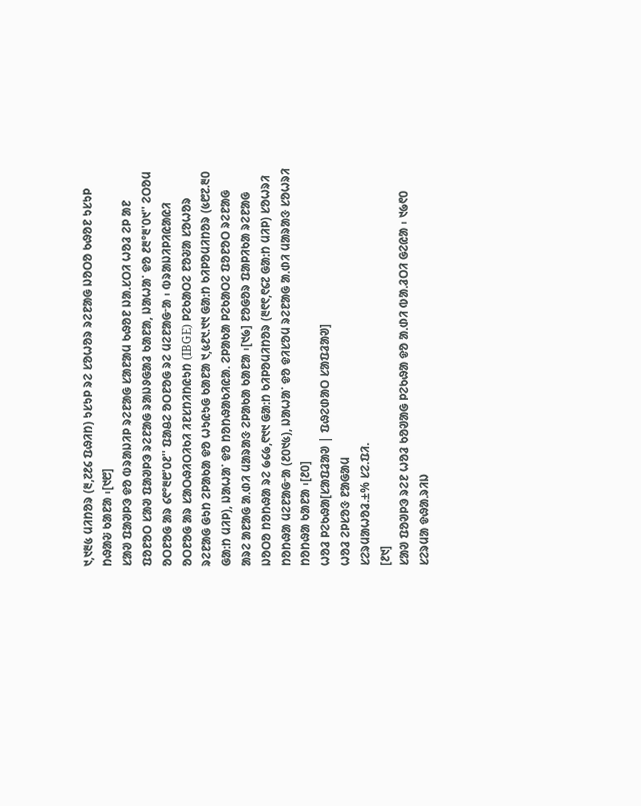᱑,᱑᱓᱕ ᱢᱤᱴᱚᱨ (᱓,᱗᱒᱔ ᱯᱷᱤᱴ) ᱩᱥᱩᱞ ᱨᱮ ᱥᱚᱦᱚᱨ ᱨᱮᱱᱟᱜ ᱡᱚᱛᱚ ᱠᱷᱚᱱ ᱩᱥᱩᱞ ᱴᱷᱟᱶ ᱠᱟᱱᱟ ᱾[᱑᱘]
ᱥᱟᱣ ᱯᱟᱣᱞᱳ ᱫᱚ ᱵᱨᱟᱡᱤᱞ ᱨᱮᱱᱟᱜ ᱥᱟᱱᱟᱢ ᱠᱷᱚᱱ ᱡᱟᱹᱥᱛᱤ ᱦᱚᱲ ᱮᱞ ᱟᱱ ᱯᱚᱱᱚᱛ ᱥᱟᱣ ᱯᱟᱣᱞᱳ ᱨᱮᱱᱟᱜ ᱨᱟᱡᱽᱜᱟᱲ ᱠᱟᱱᱟ, ᱡᱟᱦᱟᱸ ᱫᱚ ᱒᱓°᱓'᱐᱑'' ᱮᱛᱚᱢ ᱚᱛᱱᱚᱜ ᱟᱨ ᱔᱖°᱓᱘'᱐᱒'' ᱯᱟᱪᱮ ᱚᱛᱱᱚᱜ ᱨᱮ ᱢᱮᱱᱟᱜᱼᱟ ᱾ ᱵᱨᱟᱡᱤᱞᱤᱭᱟᱭᱤ ᱚᱛᱱᱚᱜ ᱟᱨ ᱥᱟᱛᱷᱤᱛᱤᱠᱤ ᱤᱱᱥᱴᱤᱴᱭᱩᱴ (IBGE) ᱞᱮᱠᱟᱛᱮ ᱱᱚᱶᱟ ᱥᱚᱦᱚᱨ ᱨᱮᱱᱟᱜ ᱜᱩᱴ ᱮᱞᱟᱠᱟ ᱫᱚ ᱦᱩᱭᱩᱜ ᱠᱟᱱᱟ ᱑,᱕᱒᱑.᱑᱑ ᱜᱟᱺᱴ ᱠᱤᱞᱚᱢᱤᱴᱚᱨ (᱕᱘᱗.᱓᱐ ᱜᱟᱺᱴ ᱢᱤᱞ), ᱡᱟᱦᱟᱸ ᱫᱚ ᱴᱚᱴᱷᱟᱠᱤᱭᱟᱹ ᱮᱞᱟᱠᱟ ᱞᱮᱠᱟᱛᱮ ᱯᱚᱱᱚᱛ ᱨᱮᱱᱟᱜ ᱟᱨᱮ ᱟᱱᱟᱜ ᱟᱹᱰᱤ ᱢᱟᱨᱟᱝ ᱮᱞᱟᱠᱟ ᱠᱟᱱᱟ ᱾[᱑᱙] ᱱᱚᱜᱚᱨ ᱯᱟᱞᱤᱠᱟ ᱨᱮᱱᱟᱜ ᱡᱚᱛᱚ ᱴᱚᱴᱷᱟ ᱨᱮ ᱙᱔᱙,᱖᱑᱑ ᱜᱟᱺᱴ ᱠᱤᱞᱚᱢᱤᱴᱚᱨ (᱓᱖᱖,᱖᱔᱗ ᱜᱟᱺᱴ ᱢᱤᱞ) ᱥᱚᱦᱨᱤ ᱴᱚᱴᱷᱟ ᱢᱮᱱᱟᱜᱼᱟ (᱒᱐᱑᱕), ᱡᱟᱦᱟᱸ ᱫᱚ ᱫᱤᱥᱚᱢ ᱨᱮᱱᱟᱜ ᱟᱹᱰᱤ ᱢᱟᱨᱟᱝ ᱥᱚᱦᱨᱤ ᱴᱚᱴᱷᱟ ᱠᱟᱱᱟ ᱾[᱒᱐]
ᱦᱚᱲ ᱞᱮᱠᱷᱟ[ᱥᱟᱯᱲᱟᱣ | ᱯᱷᱮᱰᱟᱛ ᱥᱟᱯᱲᱟᱣ]
ᱦᱚᱲ ᱮᱞᱥᱚᱝ ᱱᱟᱜᱟᱢ
ᱥᱮᱨᱢᱟᱦᱚᱲ.±% ᱥᱮ.ᱯᱤ.
[᱒᱑]
ᱥᱟᱣ ᱯᱚᱣᱞᱳ ᱨᱮᱱ ᱦᱚᱲ ᱠᱚᱣᱟᱜ ᱞᱮᱠᱷᱟ ᱫᱚ ᱟᱹᱰᱤ ᱵᱟᱹᱲᱛᱤ ᱜᱮᱭᱟ ᱾ ᱑᱙᱖᱐ ᱥᱮᱨᱢᱟ ᱫᱷᱟᱹᱨᱤᱡ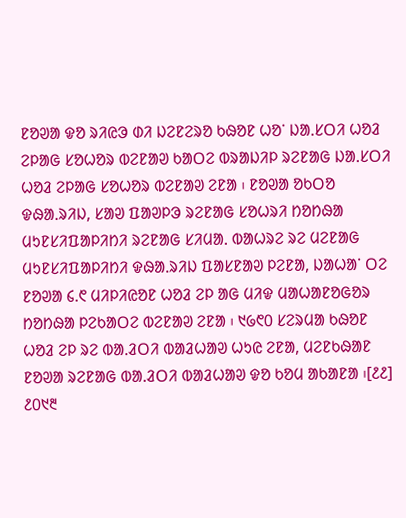ᱱᱚᱣᱟ ᱫᱚ ᱨᱤᱭᱳ ᱰᱤ ᱡᱮᱱᱮᱨᱚ ᱠᱷᱚᱱ ᱦᱚᱸ ᱡᱟᱹᱥᱛᱤ ᱦᱚᱲ ᱮᱞᱟᱜ ᱥᱚᱦᱚᱨ ᱵᱮᱱᱟᱣ ᱠᱟᱛᱮ ᱵᱨᱟᱡᱤᱞ ᱨᱮᱱᱟᱜ ᱡᱟᱹᱥᱛᱤ ᱦᱚᱲ ᱮᱞᱟᱜ ᱥᱚᱦᱚᱨ ᱵᱮᱱᱟᱣ ᱮᱱᱟ ᱾ ᱱᱚᱣᱟ ᱚᱠᱛᱚ ᱫᱷᱟᱹᱨᱤᱡ, ᱥᱟᱣ ᱯᱟᱣᱞᱳ ᱨᱮᱱᱟᱜ ᱥᱚᱦᱨᱤ ᱴᱚᱴᱷᱟ ᱢᱩᱱᱥᱤᱯᱟᱞᱤᱴᱤ ᱨᱮᱱᱟᱜ ᱥᱤᱢᱟᱹ ᱵᱟᱦᱨᱮ ᱨᱮ ᱢᱮᱱᱟᱜ ᱢᱩᱱᱥᱤᱯᱟᱞᱤᱴᱤ ᱫᱷᱟᱹᱨᱤᱡ ᱯᱟᱥᱱᱟᱣ ᱞᱮᱱᱟ, ᱡᱟᱦᱟᱸ ᱛᱮ ᱱᱚᱣᱟ ᱔.᱖ ᱢᱤᱞᱤᱭᱚᱱ ᱦᱚᱲ ᱮᱞ ᱟᱜ ᱢᱤᱫ ᱢᱟᱦᱟᱱᱚᱜᱚᱨ ᱴᱚᱴᱷᱟ ᱞᱮᱠᱟᱛᱮ ᱵᱮᱱᱟᱣ ᱮᱱᱟ ᱾ ᱑᱙᱖᱐ ᱥᱮᱨᱢᱟ ᱠᱷᱚᱱ ᱦᱚᱲ ᱮᱞ ᱨᱮ ᱵᱟᱹᱲᱛᱤ ᱵᱟᱲᱦᱟᱣ ᱦᱩᱭ ᱮᱱᱟ, ᱢᱮᱱᱠᱷᱟᱱ ᱱᱚᱣᱟ ᱨᱮᱱᱟᱜ ᱵᱟᱹᱲᱛᱤ ᱵᱟᱲᱦᱟᱣ ᱫᱚ ᱠᱚᱢ ᱟᱠᱟᱱᱟ ᱾[᱒᱒]
᱒᱐᱑᱓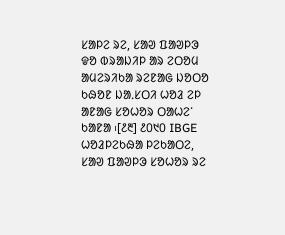ᱥᱟᱞᱮ ᱨᱮ, ᱥᱟᱣ ᱯᱟᱣᱞᱳ ᱫᱚ ᱵᱨᱟᱡᱤᱞ ᱟᱨ ᱮᱛᱚᱢ ᱟᱢᱮᱨᱤᱠᱟ ᱨᱮᱱᱟᱜ ᱡᱚᱛᱚ ᱠᱷᱚᱱ ᱡᱟᱹᱥᱛᱤ ᱦᱚᱲ ᱮᱞ ᱟᱱᱟᱜ ᱥᱚᱦᱚᱨ ᱛᱟᱦᱮᱸ ᱠᱟᱱᱟ ᱾[᱒᱓] ᱒᱐᱑᱐ IBGE ᱦᱚᱲᱞᱮᱠᱷᱟ ᱞᱮᱠᱟᱛᱮ, ᱥᱟᱣ ᱯᱟᱣᱞᱳ ᱥᱚᱦᱚᱨ ᱨᱮ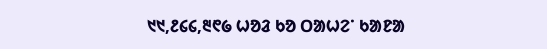᱑᱑,᱒᱔᱔,᱓᱖᱙ ᱦᱚᱲ ᱠᱚ ᱛᱟᱦᱮᱸ ᱠᱟᱱᱟ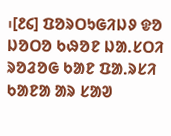᱾[᱒᱔] ᱯᱚᱨᱛᱩᱜᱤᱡᱽ ᱫᱚ ᱡᱚᱛᱚ ᱠᱷᱚᱱ ᱡᱟᱹᱥᱛᱤ ᱨᱚᱲᱚᱜ ᱠᱟᱱ ᱯᱟᱹᱨᱥᱤ ᱠᱟᱱᱟ ᱟᱨ ᱥᱟᱣ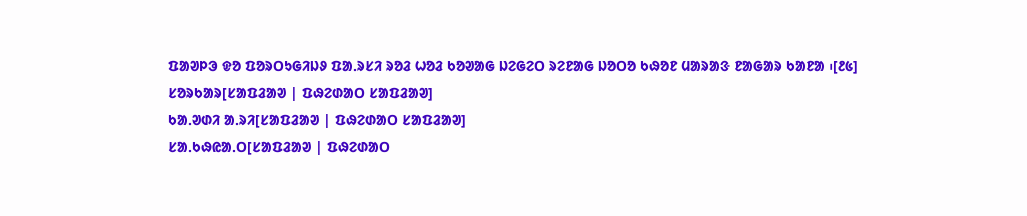ᱯᱟᱣᱞᱳ ᱫᱚ ᱯᱚᱨᱛᱩᱜᱤᱡᱽ ᱯᱟᱹᱨᱥᱤ ᱨᱚᱲ ᱦᱚᱲ ᱠᱚᱣᱟᱜ ᱡᱮᱜᱮᱛ ᱨᱮᱱᱟᱜ ᱡᱚᱛᱚ ᱠᱷᱚᱱ ᱢᱟᱨᱟᱝ ᱱᱟᱜᱟᱨ ᱠᱟᱱᱟ ᱾[᱒᱕]
ᱥᱚᱨᱠᱟᱨ[ᱥᱟᱯᱲᱟᱣ | ᱯᱷᱮᱰᱟᱛ ᱥᱟᱯᱲᱟᱣ]
ᱠᱟᱹᱣᱰᱤ ᱟᱹᱨᱤ[ᱥᱟᱯᱲᱟᱣ | ᱯᱷᱮᱰᱟᱛ ᱥᱟᱯᱲᱟᱣ]
ᱥᱟᱹᱠᱷᱭᱟᱹᱛ[ᱥᱟᱯᱲᱟᱣ | ᱯᱷᱮᱰᱟᱛ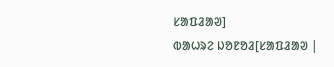ᱥᱟᱯᱲᱟᱣ]
ᱵᱟᱦᱨᱮ ᱡᱚᱱᱚᱲ[ᱥᱟᱯᱲᱟᱣ |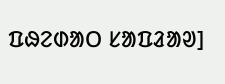ᱯᱷᱮᱰᱟᱛ ᱥᱟᱯᱲᱟᱣ]